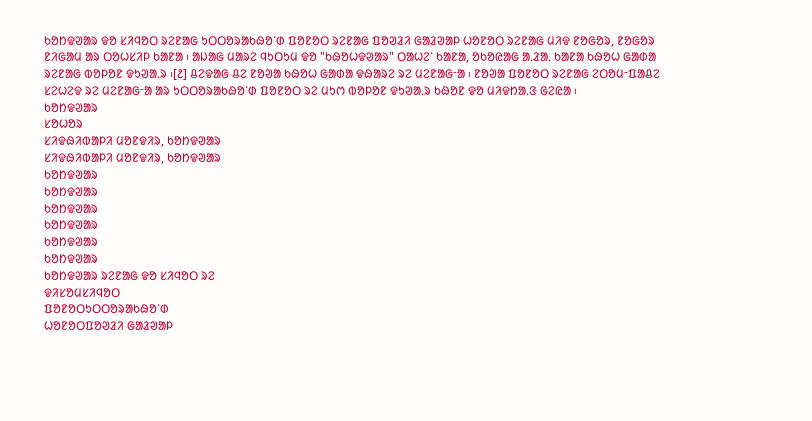ᱠᱚᱴᱫᱣᱟᱨ ᱫᱚ ᱥᱤᱧᱚᱛ ᱨᱮᱱᱟᱜ ᱩᱛᱛᱚᱨᱟᱠᱷᱚᱸᱰ ᱯᱚᱱᱚᱛ ᱨᱮᱱᱟᱜ ᱯᱚᱣᱲᱤ ᱜᱟᱲᱣᱟᱞ ᱦᱚᱱᱚᱛ ᱨᱮᱱᱟᱜ ᱢᱤᱫ ᱱᱚᱜᱚᱨ, ᱱᱚᱜᱚᱨ ᱱᱤᱜᱟᱢ ᱟᱨ ᱛᱚᱦᱥᱤᱞ ᱠᱟᱱᱟ ᱾ ᱟᱡᱟᱜ ᱢᱟᱨᱮ ᱧᱩᱛᱩᱢ ᱫᱚ "ᱠᱷᱚᱦᱫᱣᱟᱨ" ᱛᱟᱦᱮᱸ ᱠᱟᱱᱟ, ᱚᱠᱚᱭᱟᱜ ᱟᱹᱲᱟᱹ ᱠᱟᱱᱟ ᱠᱷᱚᱦ ᱜᱟᱰᱟ ᱨᱮᱱᱟᱜ ᱵᱚᱞᱚᱱ ᱫᱩᱣᱟᱹᱨ ᱾[᱒] ᱪᱮᱫᱟᱜ ᱪᱮ ᱱᱚᱣᱟ ᱠᱷᱚᱦ ᱜᱟᱰᱟ ᱫᱷᱟᱨᱮ ᱨᱮ ᱢᱮᱱᱟᱜᱼᱟ ᱾ ᱱᱚᱣᱟ ᱯᱚᱱᱚᱛ ᱨᱮᱱᱟᱜ ᱮᱛᱚᱢᱼᱯᱟᱪᱮ ᱥᱮᱦᱮᱫ ᱨᱮ ᱢᱮᱱᱟᱜᱼᱟ ᱟᱨ ᱩᱛᱛᱚᱨᱟᱠᱷᱚᱸᱰ ᱯᱚᱱᱚᱛ ᱨᱮ ᱢᱩᱬ ᱵᱚᱞᱚᱱ ᱫᱩᱣᱟᱹᱨ ᱠᱷᱚᱱ ᱫᱚ ᱢᱤᱫᱴᱟᱹᱝ ᱜᱮᱭᱟ ᱾
ᱠᱚᱴᱫᱣᱟᱨ
ᱥᱚᱦᱚᱨ
ᱥᱤᱫᱷᱤᱵᱟᱞᱤ ᱢᱚᱱᱫᱤᱨ, ᱠᱚᱴᱫᱣᱟᱨ
ᱥᱤᱫᱷᱤᱵᱟᱞᱤ ᱢᱚᱱᱫᱤᱨ, ᱠᱚᱴᱫᱣᱟᱨ
ᱠᱚᱴᱫᱣᱟᱨ
ᱠᱚᱴᱫᱣᱟᱨ
ᱠᱚᱴᱫᱣᱟᱨ
ᱠᱚᱴᱫᱣᱟᱨ
ᱠᱚᱴᱫᱣᱟᱨ
ᱠᱚᱴᱫᱣᱟᱨ
ᱠᱚᱴᱫᱣᱟᱨ ᱨᱮᱱᱟᱜ ᱫᱚ ᱥᱤᱧᱚᱛ ᱨᱮ
ᱫᱤᱥᱚᱢᱥᱤᱧᱚᱛ
ᱯᱚᱱᱚᱛᱩᱛᱛᱚᱨᱟᱠᱷᱚᱸᱰ
ᱦᱚᱱᱚᱛᱯᱚᱣᱲᱤ ᱜᱟᱲᱣᱟᱞ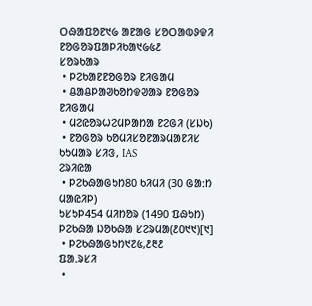ᱛᱷᱟᱯᱚᱱ᱑᱙ ᱟᱱᱟᱜ ᱥᱚᱛᱟᱵᱽᱫᱤ
ᱱᱚᱜᱚᱨᱯᱟᱞᱤᱠᱟ᱑᱙᱕᱒
ᱥᱚᱨᱠᱟᱨ
 • ᱞᱮᱠᱟᱱᱱᱚᱜᱚᱨ ᱱᱤᱜᱟᱢ
 • ᱪᱟᱪᱞᱟᱣᱠᱚᱴᱫᱣᱟᱨ ᱱᱚᱜᱚᱨ ᱱᱤᱜᱟᱢ
 • ᱢᱮᱭᱚᱨᱦᱮᱢᱞᱟᱴᱟ ᱱᱮᱜᱤ (ᱥᱡᱠ)
 • ᱱᱚᱜᱚᱨ ᱠᱚᱢᱤᱥᱚᱱᱟᱨᱢᱟᱱᱤᱥ ᱠᱩᱢᱟᱨ ᱥᱤᱝ, IAS
ᱮᱨᱤᱭᱟ
 • ᱞᱮᱠᱷᱟᱜᱩᱴ80 ᱠᱤᱢᱤ (30 ᱜᱟᱺᱴ ᱢᱟᱭᱤᱞ)
ᱩᱥᱩᱞ454 ᱢᱤᱴᱚᱨ (1490 ᱯᱷᱩᱴ)
ᱞᱮᱠᱷᱟ ᱡᱚᱠᱷᱟ ᱥᱮᱨᱢᱟ(᱒᱐᱑᱑)[᱑]
 • ᱞᱮᱠᱷᱟᱜᱩᱴ᱑᱗᱕,᱒᱓᱒
ᱯᱟᱹᱨᱥᱤ
 •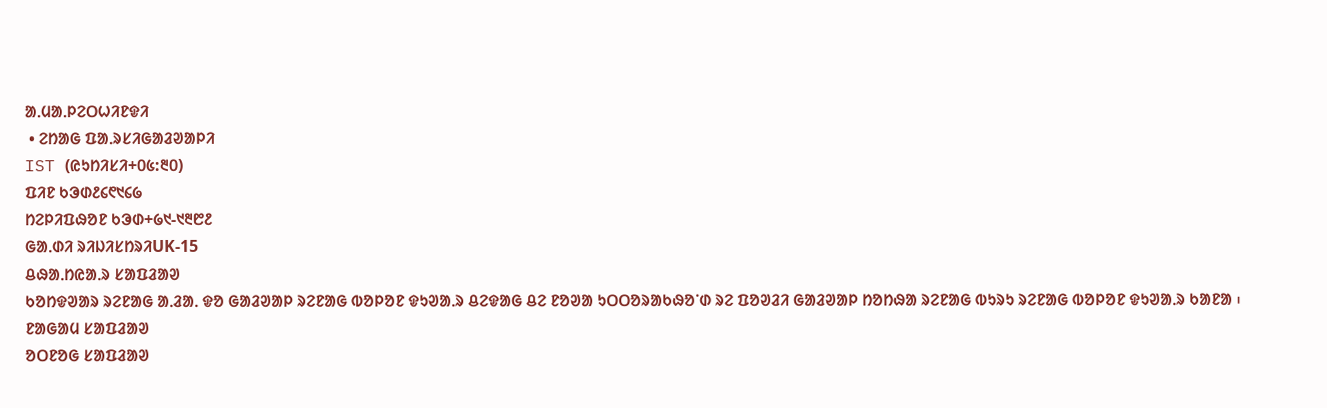ᱟᱹᱢᱟᱹᱞᱮᱛᱦᱤᱱᱫᱤ
 • ᱮᱴᱟᱜ ᱯᱟᱹᱨᱥᱤᱜᱟᱲᱣᱟᱞᱤ
IST (ᱭᱩᱴᱤᱥᱤ+᱐᱕:᱓᱐)
ᱯᱤᱱ ᱠᱳᱰ᱒᱔᱖᱑᱔᱙
ᱴᱮᱞᱤᱯᱷᱚᱱ ᱠᱳᱰ+᱙᱑-᱑᱓᱘᱒
ᱜᱟᱹᱰᱤ ᱨᱤᱡᱤᱥᱴᱨᱤUK-15
ᱪᱷᱟᱹᱴᱭᱟᱹᱨ ᱥᱟᱯᱲᱟᱣ
ᱠᱚᱴᱫᱣᱟᱨ ᱨᱮᱱᱟᱜ ᱟᱹᱲᱟᱹ ᱫᱚ ᱜᱟᱲᱣᱟᱞ ᱨᱮᱱᱟᱜ ᱵᱚᱞᱚᱱ ᱫᱩᱣᱟᱹᱨ ᱪᱮᱫᱟᱜ ᱪᱮ ᱱᱚᱣᱟ ᱩᱛᱛᱚᱨᱟᱠᱷᱚᱸᱰ ᱨᱮ ᱯᱚᱣᱲᱤ ᱜᱟᱲᱣᱟᱞ ᱴᱚᱴᱷᱟ ᱨᱮᱱᱟᱜ ᱵᱩᱨᱩ ᱨᱮᱱᱟᱜ ᱵᱚᱞᱚᱱ ᱫᱩᱣᱟᱹᱨ ᱠᱟᱱᱟ ᱾
ᱱᱟᱜᱟᱢ ᱥᱟᱯᱲᱟᱣ
ᱚᱛᱱᱚᱜ ᱥᱟᱯᱲᱟᱣ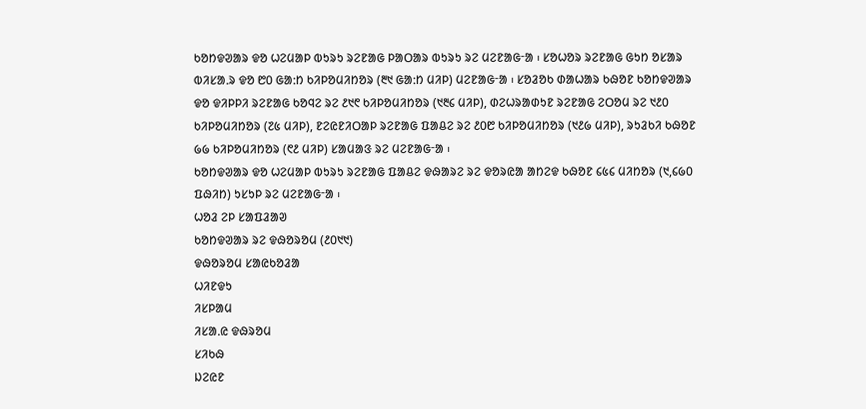ᱠᱚᱴᱫᱣᱟᱨ ᱫᱚ ᱦᱮᱢᱟᱞ ᱵᱩᱨᱩ ᱨᱮᱱᱟᱜ ᱞᱟᱛᱟᱨ ᱵᱩᱨᱩ ᱨᱮ ᱢᱮᱱᱟᱜᱼᱟ ᱾ ᱥᱚᱦᱚᱨ ᱨᱮᱱᱟᱜ ᱜᱩᱴ ᱚᱥᱟᱨ ᱵᱤᱥᱟᱹᱨ ᱫᱚ ᱘᱐ ᱜᱟᱺᱴ ᱠᱤᱞᱚᱢᱤᱴᱚᱨ (᱓᱑ ᱜᱟᱺᱴ ᱢᱤᱞ) ᱢᱮᱱᱟᱜᱼᱟ ᱾ ᱥᱚᱲᱚᱠ ᱰᱟᱦᱟᱨ ᱠᱷᱚᱱ ᱠᱚᱴᱫᱣᱟᱨ ᱫᱚ ᱫᱤᱞᱞᱤ ᱨᱮᱱᱟᱜ ᱠᱚᱧᱮ ᱨᱮ ᱒᱑᱖ ᱠᱤᱞᱚᱢᱤᱴᱚᱨ (᱑᱓᱔ ᱢᱤᱞ), ᱰᱮᱦᱨᱟᱰᱩᱱ ᱨᱮᱱᱟᱜ ᱮᱛᱚᱢ ᱨᱮ ᱑᱒᱐ ᱠᱤᱞᱚᱢᱤᱴᱚᱨ (᱗᱕ ᱢᱤᱞ), ᱱᱮᱭᱱᱤᱛᱟᱞ ᱨᱮᱱᱟᱜ ᱯᱟᱪᱮ ᱨᱮ ᱒᱐᱘ ᱠᱤᱞᱚᱢᱤᱴᱚᱨ (᱑᱒᱙ ᱢᱤᱞ), ᱨᱩᱲᱠᱤ ᱠᱷᱚᱱ ᱙᱙ ᱠᱤᱞᱚᱢᱤᱴᱚᱨ (᱖᱒ ᱢᱤᱞ) ᱥᱟᱢᱟᱝ ᱨᱮ ᱢᱮᱱᱟᱜᱼᱟ ᱾
ᱠᱚᱴᱫᱣᱟᱨ ᱫᱚ ᱦᱮᱢᱟᱞ ᱵᱩᱨᱩ ᱨᱮᱱᱟᱜ ᱯᱟᱪᱮ ᱫᱷᱟᱨᱮ ᱨᱮ ᱫᱚᱨᱭᱟ ᱟᱴᱮᱫ ᱠᱷᱚᱱ ᱔᱕᱔ ᱢᱤᱴᱚᱨ (᱑,᱔᱙᱐ ᱯᱷᱤᱴ) ᱩᱥᱩᱞ ᱨᱮ ᱢᱮᱱᱟᱜᱼᱟ ᱾
ᱦᱚᱲ ᱮᱞ ᱥᱟᱯᱲᱟᱣ
ᱠᱚᱴᱫᱣᱟᱨ ᱨᱮ ᱫᱷᱚᱨᱚᱢ (᱒᱐᱑᱑)
ᱫᱷᱚᱨᱚᱢ ᱥᱟᱭᱠᱚᱲᱟ
ᱦᱤᱱᱫᱩ
ᱤᱥᱞᱟᱢ
ᱤᱥᱟᱹᱭ ᱫᱷᱨᱚᱢ
ᱥᱤᱠᱷ
ᱡᱮᱭᱱ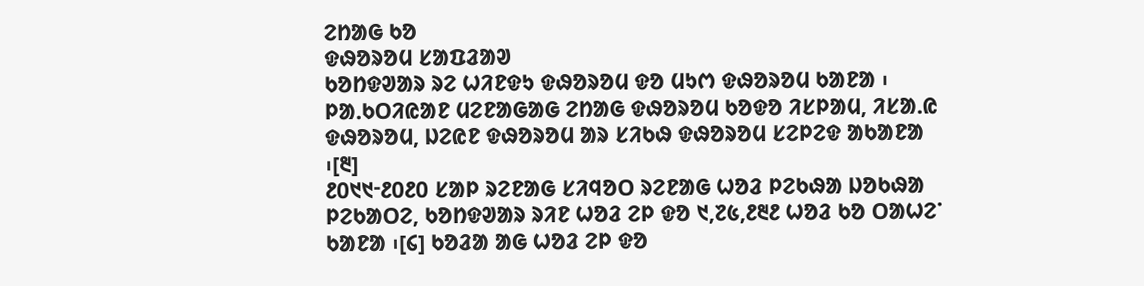ᱮᱴᱟᱜ ᱠᱚ
ᱫᱷᱚᱨᱚᱢ ᱥᱟᱯᱲᱟᱣ
ᱠᱚᱴᱫᱣᱟᱨ ᱨᱮ ᱦᱤᱱᱫᱩ ᱫᱷᱚᱨᱚᱢ ᱫᱚ ᱢᱩᱬ ᱫᱷᱚᱨᱚᱢ ᱠᱟᱱᱟ ᱾ ᱞᱟᱹᱠᱛᱤᱭᱟᱱ ᱢᱮᱱᱟᱜᱟᱜ ᱮᱴᱟᱜ ᱫᱷᱚᱨᱚᱢ ᱠᱚᱫᱚ ᱤᱥᱞᱟᱢ, ᱤᱥᱟᱹᱭ ᱫᱷᱚᱨᱚᱢ, ᱡᱮᱭᱱ ᱫᱷᱚᱨᱚᱢ ᱟᱨ ᱥᱤᱠᱷ ᱫᱷᱚᱨᱚᱢ ᱥᱮᱞᱮᱫ ᱟᱠᱟᱱᱟ ᱾[᱓]
᱒᱐᱑᱑ᱼ᱒᱐᱒᱐ ᱥᱟᱞ ᱨᱮᱱᱟᱜ ᱥᱤᱧᱚᱛ ᱨᱮᱱᱟᱜ ᱦᱚᱲ ᱞᱮᱠᱷᱟ ᱡᱚᱠᱷᱟ ᱞᱮᱠᱟᱛᱮ, ᱠᱚᱴᱫᱣᱟᱨ ᱨᱤᱱ ᱦᱚᱲ ᱮᱞ ᱫᱚ ᱑,᱗᱕,᱒᱓᱒ ᱦᱚᱲ ᱠᱚ ᱛᱟᱦᱮᱸ ᱠᱟᱱᱟ ᱾[᱔] ᱠᱚᱲᱟ ᱟᱜ ᱦᱚᱲ ᱮᱞ ᱫᱚ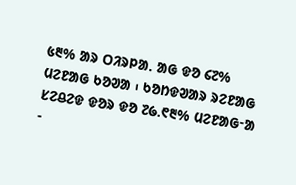᱕᱓% ᱟᱨ ᱛᱤᱨᱞᱟᱹ ᱟᱜ ᱫᱚ ᱔᱗% ᱢᱮᱱᱟᱜ ᱠᱚᱣᱟ ᱾ ᱠᱚᱴᱫᱣᱟᱨ ᱨᱮᱱᱟᱜ ᱥᱮᱪᱮᱫ ᱫᱚᱨ ᱫᱚ ᱗᱙.᱖᱓% ᱢᱮᱱᱟᱜᱼᱟ ᱼ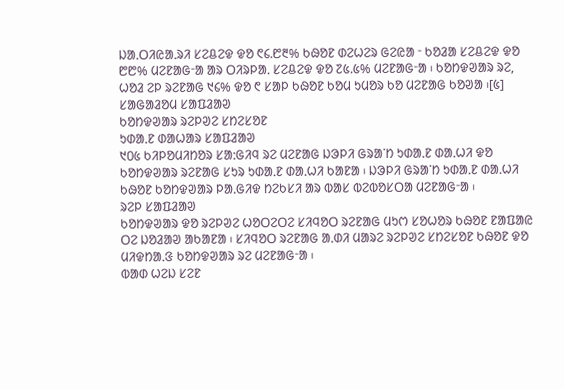ᱡᱟᱹᱛᱤᱭᱟᱹᱨᱤ ᱥᱮᱪᱮᱫ ᱫᱚ ᱖᱔.᱘᱓% ᱠᱷᱚᱱ ᱰᱮᱦᱮᱨ ᱜᱮᱭᱟ ᱼ ᱠᱚᱲᱟ ᱥᱮᱪᱮᱫ ᱫᱚ ᱘᱘% ᱢᱮᱱᱟᱜᱼᱟ ᱟᱨ ᱛᱤᱨᱞᱟᱹ ᱥᱮᱪᱮᱫ ᱫᱚ ᱗᱕.᱕% ᱢᱮᱱᱟᱜᱼᱟ ᱾ ᱠᱚᱴᱫᱣᱟᱨ ᱨᱮ, ᱦᱚᱲ ᱮᱞ ᱨᱮᱱᱟᱜ ᱑᱔% ᱫᱚ ᱖ ᱥᱟᱞ ᱠᱷᱚᱱ ᱠᱚᱢ ᱩᱢᱚᱨ ᱠᱚ ᱢᱮᱱᱟᱜ ᱠᱚᱣᱟ ᱾[᱕]
ᱥᱟᱜᱟᱲᱚᱢ ᱥᱟᱯᱲᱟᱣ
ᱠᱚᱴᱫᱣᱟᱨ ᱨᱮᱞᱣᱮ ᱥᱴᱮᱥᱚᱱ
ᱩᱰᱟᱹᱱ ᱰᱟᱦᱟᱨ ᱥᱟᱯᱲᱟᱣ
᱑᱐᱕ ᱠᱤᱞᱚᱢᱤᱴᱚᱨ ᱥᱟᱺᱜᱤᱧ ᱨᱮ ᱢᱮᱱᱟᱜ ᱡᱳᱞᱤ ᱜᱨᱟᱸᱴ ᱩᱰᱟᱹᱱ ᱰᱟᱹᱦᱤ ᱫᱚ ᱠᱚᱴᱫᱣᱟᱨ ᱨᱮᱱᱟᱜ ᱥᱩᱨ ᱩᱰᱟᱹᱱ ᱰᱟᱹᱦᱤ ᱠᱟᱱᱟ ᱾ ᱡᱳᱞᱤ ᱜᱨᱟᱸᱴ ᱩᱰᱟᱹᱱ ᱰᱟᱹᱦᱤ ᱠᱷᱚᱱ ᱠᱚᱴᱫᱣᱟᱨ ᱞᱟᱹᱜᱤᱫ ᱴᱮᱠᱥᱤ ᱟᱨ ᱵᱟᱥ ᱵᱮᱵᱚᱥᱛᱟ ᱢᱮᱱᱟᱜᱼᱟ ᱾
ᱨᱮᱞ ᱥᱟᱯᱲᱟᱣ
ᱠᱚᱴᱫᱣᱟᱨ ᱫᱚ ᱨᱮᱞᱣᱮ ᱦᱚᱛᱮᱛᱮ ᱥᱤᱧᱚᱛ ᱨᱮᱱᱟᱜ ᱢᱩᱬ ᱥᱚᱦᱚᱨ ᱠᱷᱚᱱ ᱱᱟᱯᱟᱭ ᱛᱮ ᱡᱚᱲᱟᱣ ᱟᱠᱟᱱᱟ ᱾ ᱥᱤᱧᱚᱛ ᱨᱮᱱᱟᱜ ᱟᱹᱰᱤ ᱢᱟᱨᱮ ᱨᱮᱞᱣᱮ ᱥᱴᱮᱥᱚᱱ ᱠᱷᱚᱱ ᱫᱚ ᱢᱤᱫᱴᱟᱹᱝ ᱠᱚᱴᱫᱣᱟᱨ ᱨᱮ ᱢᱮᱱᱟᱜᱼᱟ ᱾
ᱵᱟᱰ ᱦᱮᱡ ᱥᱮᱱ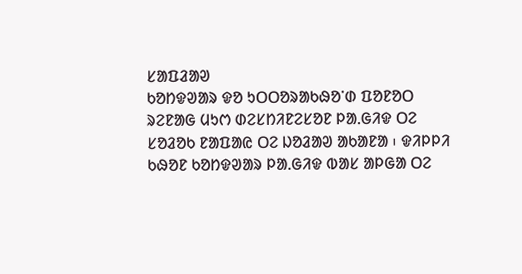ᱥᱟᱯᱲᱟᱣ
ᱠᱚᱴᱫᱣᱟᱨ ᱫᱚ ᱩᱛᱛᱚᱨᱟᱠᱷᱚᱸᱰ ᱯᱚᱱᱚᱛ ᱨᱮᱱᱟᱜ ᱢᱩᱬ ᱰᱮᱥᱴᱤᱱᱮᱥᱚᱱ ᱞᱟᱹᱜᱤᱫ ᱛᱮ ᱥᱚᱲᱚᱠ ᱱᱟᱯᱟᱭ ᱛᱮ ᱡᱚᱲᱟᱣ ᱟᱠᱟᱱᱟ ᱾ ᱫᱤᱞᱞᱤ ᱠᱷᱚᱱ ᱠᱚᱴᱫᱣᱟᱨ ᱞᱟᱹᱜᱤᱫ ᱵᱟᱥ ᱟᱞᱜᱟ ᱛᱮ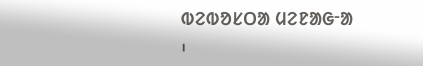ᱵᱮᱵᱚᱥᱛᱟ ᱢᱮᱱᱟᱜᱼᱟ ᱾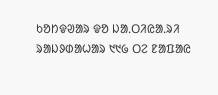ᱠᱚᱴᱫᱣᱟᱨ ᱫᱚ ᱡᱟᱹᱛᱤᱭᱟᱹᱨᱤ ᱨᱟᱡᱽᱰᱟᱦᱟᱨ ᱑᱑᱙ ᱛᱮ ᱱᱟᱯᱟᱭ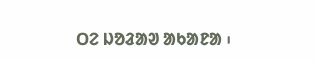ᱛᱮ ᱡᱚᱲᱟᱣ ᱟᱠᱟᱱᱟ ᱾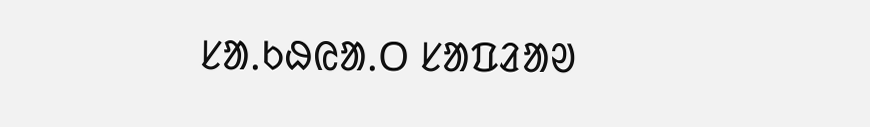ᱥᱟᱹᱠᱷᱭᱟᱹᱛ ᱥᱟᱯᱲᱟᱣ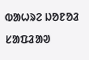ᱵᱟᱦᱨᱮ ᱡᱚᱱᱚᱲ ᱥᱟᱯᱲᱟᱣ